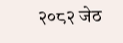२०८२ जेठ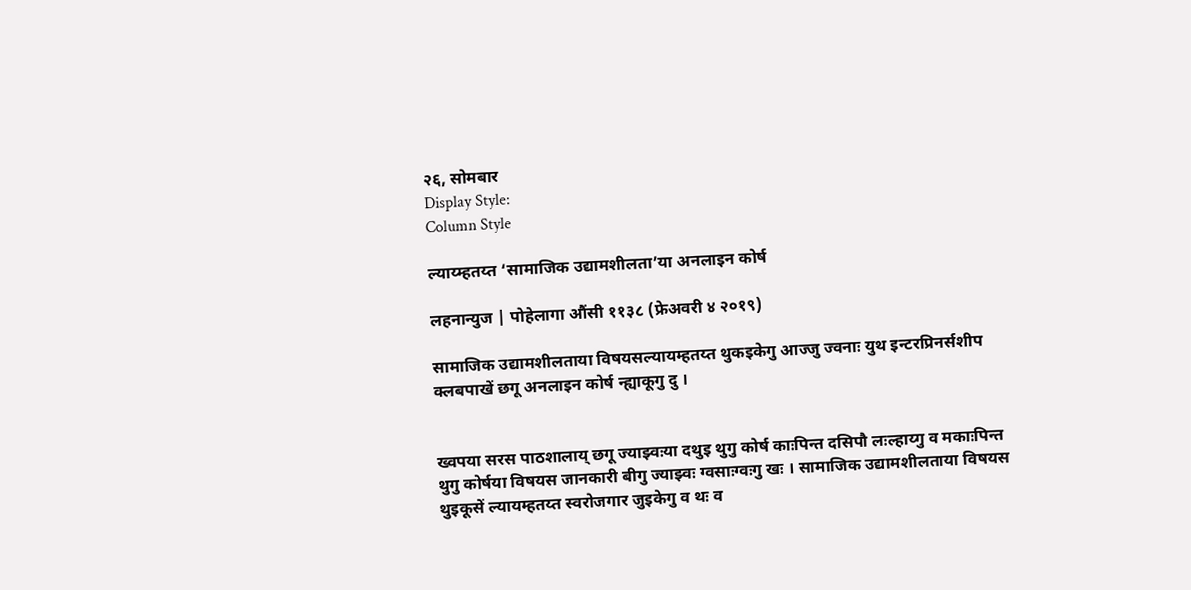२६, सोमबार
Display Style:
Column Style

ल्याय्म्हतय्त ‘सामाजिक उद्यामशीलता’या अनलाइन कोर्ष

लहनान्युज | पोहेलागा औंसी ११३८ (फ्रेअवरी ४ २०१९)

सामाजिक उद्यामशीलताया विषयसल्यायम्हतय्त थुकइकेगु आज्जु ज्वनाः युथ इन्टरप्रिनर्सशीप क्लबपाखें छगू अनलाइन कोर्ष न्ह्याकूगु दु ।


ख्वपया सरस पाठशालाय् छगू ज्याझ्वःया दथुइ थुगु कोर्ष काःपिन्त दसिपौ लःल्हाय्गु व मकाःपिन्त थुगु कोर्षया विषयस जानकारी बीगु ज्याझ्वः ग्वसाःग्वःगु खः । सामाजिक उद्यामशीलताया विषयस थुइकूसें ल्यायम्हतय्त स्वरोजगार जुइकेगु व थः व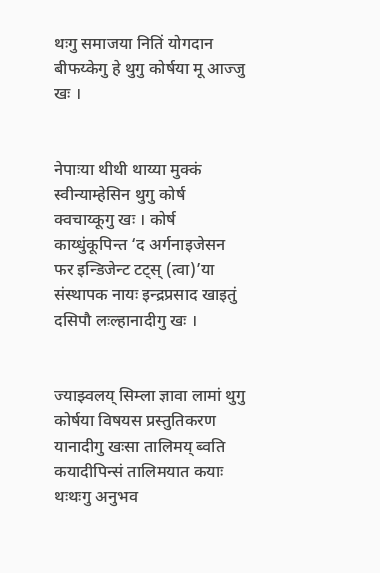थःगु समाजया नितिं योगदान बीफय्केगु हे थुगु कोर्षया मू आज्जु खः ।


नेपाःया थीथी थाय्या मुक्कं स्वीन्याम्हेसिन थुगु कोर्ष क्वचाय्कूगु खः । कोर्ष काय्धुंकूपिन्त ‘द अर्गनाइजेसन फर इन्डिजेन्ट टट्स् (त्वा)’या संस्थापक नायः इन्द्रप्रसाद खाइतुं दसिपौ लःल्हानादीगु खः ।


ज्याझ्वलय् सिम्ला ज्ञावा लामां थुगु कोर्षया विषयस प्रस्तुतिकरण यानादीगु खःसा तालिमय् ब्वति कयादीपिन्सं तालिमयात कयाः थःथःगु अनुभव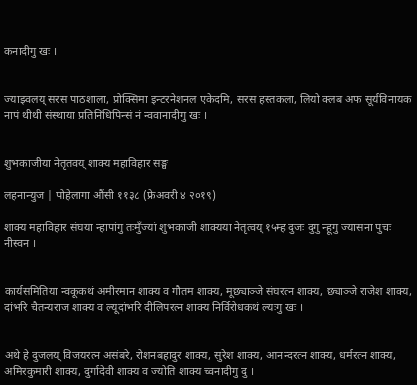कनादीगु खः ।


ज्याझ्वलय् सरस पाठशाला, प्रोक्सिमा इन्टरनेशनल एकेदमि, सरस हस्तकला, लियो क्लब अफ सूर्यविनायक नापं थीथी संस्थाया प्रतिनिधिपिन्सं नं न्ववानादीगु खः ।


शुभकाजीया नेतृतवय् शाक्य महाविहार सङ्घ

लहनान्युज | पोहेलागा औंसी ११३८ (फ्रेअवरी ४ २०१९)

शाक्य महाविहार संघया न्हापांगु तःमुँज्यां शुभकाजी शाक्यया नेतृत्वय् १५म्ह दुजः दुगु न्हूगु ज्यासना पुचः नीस्वन ।


कार्यसमितिया न्वकूकथं अमीरमान शाक्य व गौतम शाक्य, मूछ्याञ्जे संघरत्न शाक्य, छ्याञ्जे राजेश शाक्य, दांभरि चैतन्यराज शाक्य व ल्यूदांभरि दीलिपरत्न शाक्य निर्विरोधकथं ल्यःगु खः ।


अथे हे दुजलय् विजयरत्न असंबरे, रोशनबहादुर शाक्य, सुरेश शाक्य, आनन्दरत्न शाक्य, धर्मरत्न शाक्य, अमिरकुमारी शाक्य, दुर्गादेवी शाक्य व ज्योति शाक्य च्वनादीगु दु ।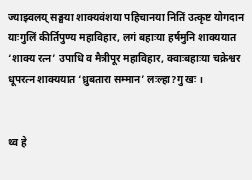ज्याझ्वलय् सङ्घया शाक्यवंशया पहिचानया नितिं उत्कृष्ट योगदान याःगुलिं कीर्तिपुण्य महाविहार, लगं बहाःया हर्षमुनि शाक्ययात ‘शाक्य रत्न’ उपाधि व मैत्रीपूर महाविहार, क्वाःबहाःया चक्रेश्वर धूपरत्न शाक्ययात ‘ध्रुबतारा सम्मान’ लःल्हा?गु खः ।


थ्व हे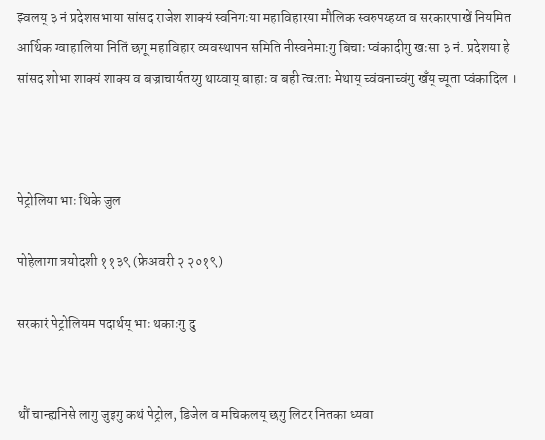झ्वलय् ३ नं प्रदेशसभाया सांसद राजेश शाक्यं स्वनिगःया महाविहारया मौलिक स्वरुपय्हय्त व सरकारपाखें नियमित आर्थिक ग्वाहालिया नितिं छगू महाविहार व्यवस्थापन समिति नीस्वनेमाःगु बिचाः प्वंकादीगु खःसा ३ नं. प्रदेशया हे सांसद शोभा शाक्यं शाक्य व बज्राचार्यतय्गु थाय्वाय् बाहाः व बही त्वःताः मेथाय् च्वंवनाच्वंगु खँय् च्यूता प्वंकादिल ।



पेट्रोलिया भाः थिके जुल

पोहेलागा त्रयोदशी ११३९ (फ्रेअवरी २ २०१९)

सरकारं पेट्रोलियम पदार्थय् भाः थकाःगु दु


थौं चान्ह्यनिसे लागु जुइगु कथं पेट्रोल, डिजेल व मचिकलय् छगु लिटर नितका ध्यवा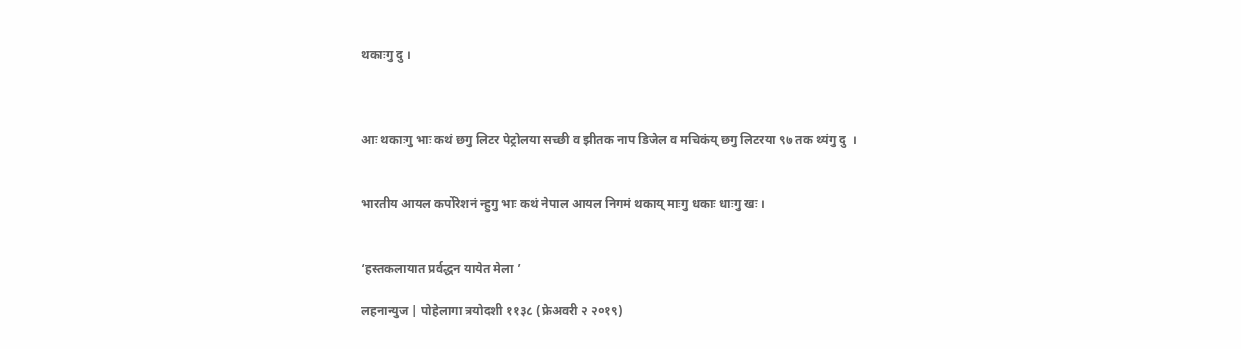थकाःगु दु ।



आः थकाःगु भाः कथं छगु लिटर पेट्रोलया सच्छी व झीतक नाप डिजेल व मचिकंय् छगु लिटरया ९७ तक थ्यंगु दु  ।


भारतीय आयल कर्पोरेशनं न्हुगु भाः कथं नेपाल आयल निगमं थकाय् माःगु धकाः धाःगु खः ।


‘हस्तकलायात प्रर्वद्धन यायेत मेला ’

लहनान्युज | पोहेलागा त्रयोदशी ११३८ (फ्रेअवरी २ २०१९)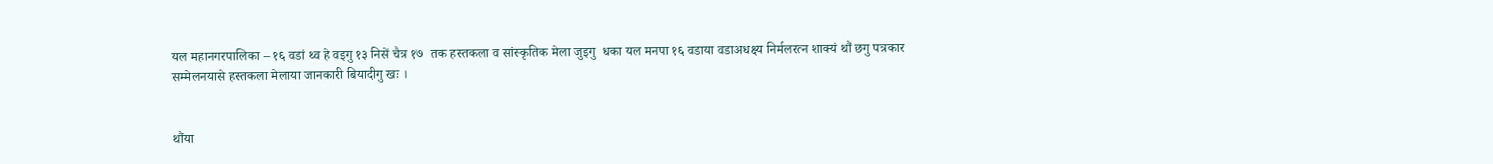यल महानगरपालिका – १६ वडां थ्व हे वइगु १३ निसें चैत्र १७  तक हस्तकला व सांस्कृतिक मेला जुइगु  धका यल मनपा १६ वडाया वडाअधक्ष्य निर्मलरत्न शाक्यं थौं छगु पत्रकार सम्मेलनयासे हस्तकला मेलाया जानकारी बियादीगु खः ।


थौंया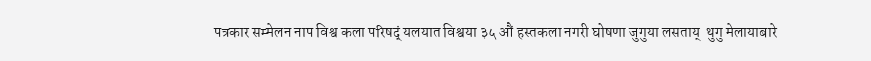पत्रकार सम्मेलन नाप विश्व कला परिषद्ं यलयात विश्वया ३५ औं हस्तकला नगरी घोषणा जुगुया लसताय्  थुगु मेलायाबारे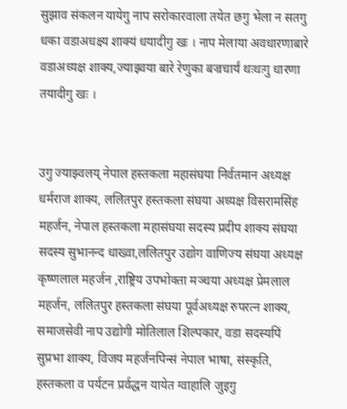सुझाव संकलन यायेगु नाप सरोकारवाला तयेत छगु भेला न सतगु धका वडाअधक्ष्य शाक्यं धयादीगु खः । नाप मेलाया अवधारणाबारे वडाअध्यक्ष शाक्य,ज्याझ्वया बारे रेणुका बज्रचार्यं थःथःगु धारणा तयादीगु खः ।


उगु ज्याझ्वलय् नेपाल हस्तकला महासंघया निर्वतमान अध्यक्ष धर्मराज शाक्य, ललितपुर हस्तकला संघया अध्यक्ष विसरामसिंह महर्जन, नेपाल हस्तकला महासंघया सदस्य प्रदीप शाक्य संघया सदस्य सुभानन्द धाख्वा,ललितपुर उद्योग वाणिज्य संघया अध्यक्ष कृष्णलाल महर्जन ,राष्ट्रिय उपभोक्ता मञ्चया अध्यक्ष प्रेमलाल महर्जन, ललितपुर हस्तकला संघया पूर्वअध्यक्ष रुपरत्न शाक्य, समाजसेवी नाप उद्योगी मोतिलाल शिल्पकार, वडा सदस्यपिं सुप्रभा शाक्य, विजय महर्जनपिन्सं नेपाल भाषा, संस्कृति, हस्तकला व पर्यटन प्रर्वद्धन यायेत ग्वाहालि जुइगु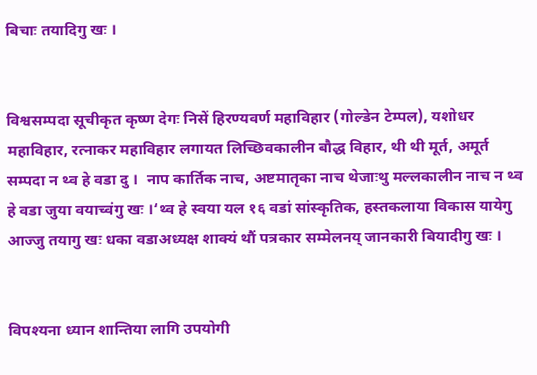बिचाः तयादिगु खः ।


विश्वसम्पदा सूचीकृत कृष्ण देगः निसें हिरण्यवर्ण महाविहार (गोल्डेन टेम्पल), यशोधर महाविहार, रत्नाकर महाविहार लगायत लिच्छिवकालीन बौद्ध विहार, थी थी मूर्त, अमूर्त सम्पदा न थ्व हे वडा दु ।  नाप कार्तिक नाच, अष्टमातृका नाच थेजाःथु मल्लकालीन नाच न थ्व हे वडा जुया वयाच्वंगु खः ।‘थ्व हे स्वया यल १६ वडां सांस्कृतिक, हस्तकलाया विकास यायेगु आज्जु तयागु खः धका वडाअध्यक्ष शाक्यं थौं पत्रकार सम्मेलनय् जानकारी बियादीगु खः ।


विपश्यना ध्यान शान्तिया लागि उपयोगी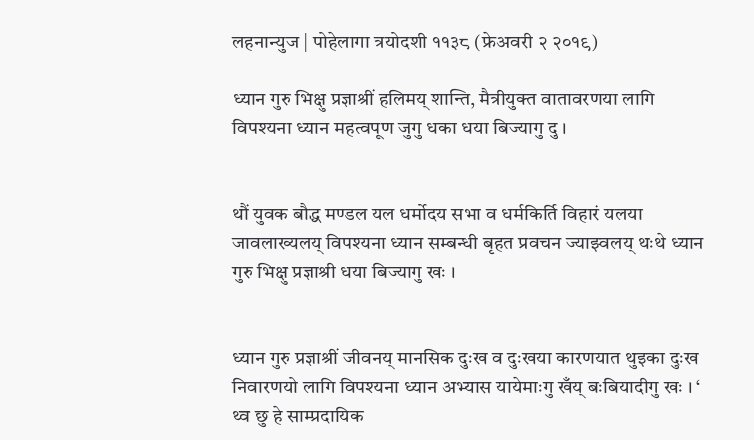लहनान्युज | पोहेलागा त्रयोदशी ११३८ (फ्रेअवरी २ २०१९)

ध्यान गुरु भिक्षु प्रज्ञाश्रीं हलिमय् शान्ति, मैत्रीयुक्त वातावरणया लागि विपश्यना ध्यान महत्वपूण जुगु धका धया बिज्यागु दु ।


थौं युवक बौद्ध मण्डल यल धर्मोदय सभा व धर्मकिर्ति विहारं यलया जावलाख्यलय् विपश्यना ध्यान सम्बन्धी बृहत प्रवचन ज्याझ्वलय् थःथे ध्यान गुरु भिक्षु प्रज्ञाश्री धया बिज्यागु खः ।


ध्यान गुरु प्रज्ञाश्रीं जीवनय् मानसिक दुःख व दुःखया कारणयात थुइका दुःख निवारणयो लागि विपश्यना ध्यान अभ्यास यायेमाःगु खँय् बःबियादीगु खः । ‘ थ्व छु हे साम्प्रदायिक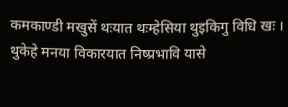कमकाण्डी मखुसें थःयात थःम्हेसिया थुइकिगु विधि खः । थुकेहे मनया विकारयात निष्प्रभावि यासे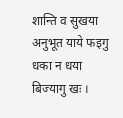शान्ति व सुखया अनुभूत याये फइगु धका न धया बिज्यागु खः ।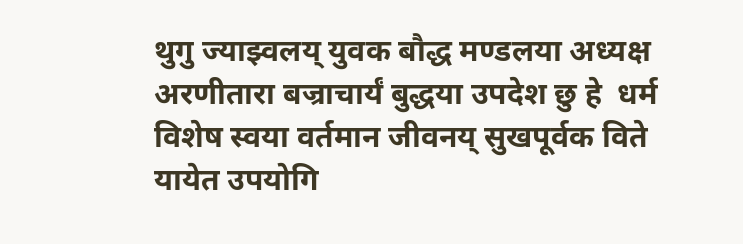थुगु ज्याझ्वलय् युवक बौद्ध मण्डलया अध्यक्ष अरणीतारा बज्राचार्यं बुद्धया उपदेश छु हे  धर्म विशेष स्वया वर्तमान जीवनय् सुखपूर्वक विते यायेत उपयोगि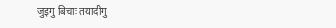जुइगु बिचाः तयादीगु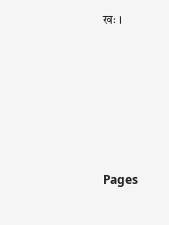खः ।







Pages